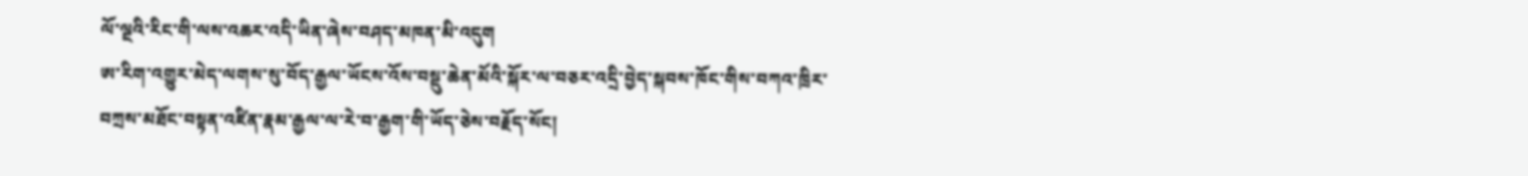ལོ་ལྔའི་རིང་གི་ལས་འཆར་འདི་ཡིན་ཞེས་བཤད་མཁན་མི་འདུག
ཨ་རིག་འགྱུར་མེད་ལགས་སུ་བོད་རྒྱལ་ཡོངས་འོས་བསྡུ་ཆེན་མོའི་སྐོར་ལ་བཅར་འདྲི་བྱེད་སྐབས་ཁོང་གིས་བཀའ་ཁྲིར་བཀྲས་མཐོང་བསྟན་འཛིན་རྣམ་རྒྱལ་ལ་རེ་བ་རྒྱག་གི་ཡོད་ཅེས་བརྗོད་སོང།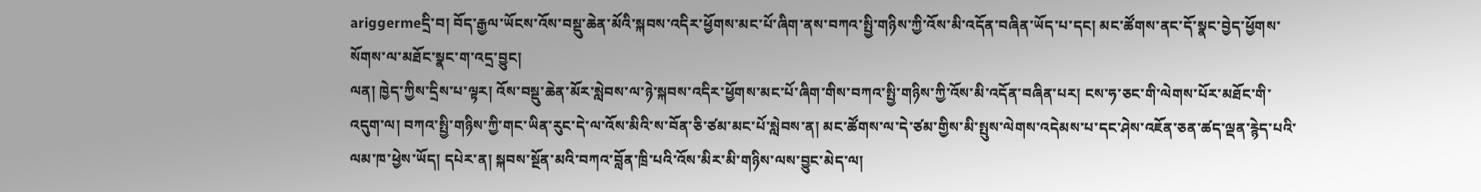ariggermeདྲི་བ། བོད་རྒྱལ་ཡོངས་འོས་བསྡུ་ཆེན་མོའི་སྐབས་འདིར་ཕྱོགས་མང་པོ་ཞིག་ནས་བཀའ་སྤྱི་གཉིས་ཀྱི་འོས་མི་འདོན་བཞིན་ཡོད་པ་དང། མང་ཚོགས་ནང་དོ་སྣང་བྱེད་ཕྱོགས་སོགས་ལ་མཐོང་སྣང་ག་འདྲ་བྱུང།
ལན། ཁྱེད་ཀྱིས་དྲིས་པ་ལྟར། འོས་བསྡུ་ཆེན་མོར་སླེབས་ལ་ཉེ་སྐབས་འདིར་ཕྱོགས་མང་པོ་ཞིག་གིས་བཀའ་སྤྱི་གཉིས་ཀྱི་འོས་མི་འདོན་བཞིན་པར། ངས་ཧ་ཅང་གི་ལེགས་པོར་མཐོང་གི་འདུག་ལ། བཀའ་སྤྱི་གཉིས་ཀྱི་གང་ཡིན་རུང་དེ་ལ་འོས་མིའི་ས་བོན་ཅི་ཙམ་མང་པོ་སླེབས་ན། མང་ཚོགས་ལ་དེ་ཙམ་གྱིས་མི་སྤུས་ལེགས་འདེམས་པ་དང་ཤེས་འཇོན་ཅན་ཚད་ལྡན་རྙེད་པའི་ལམ་ཁ་ཕྱེས་ཡོད། དཔེར་ན། སྐབས་སྔོན་མའི་བཀའ་བློན་ཁྲི་པའི་འོས་མིར་མི་གཉིས་ལས་བྱུང་མེད་ལ།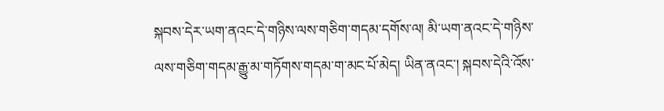སྐབས་དེར་ཡག་ནའང་དེ་གཉིས་ལས་གཅིག་གདམ་དགོས་ལ། མི་ཡག་ནའང་དེ་གཉིས་ལས་གཅིག་གདམ་རྒྱུ་མ་གཏོགས་གདམ་ག་མང་པོ་མེད། ཡིན་ནའང་། སྐབས་དེའི་འོས་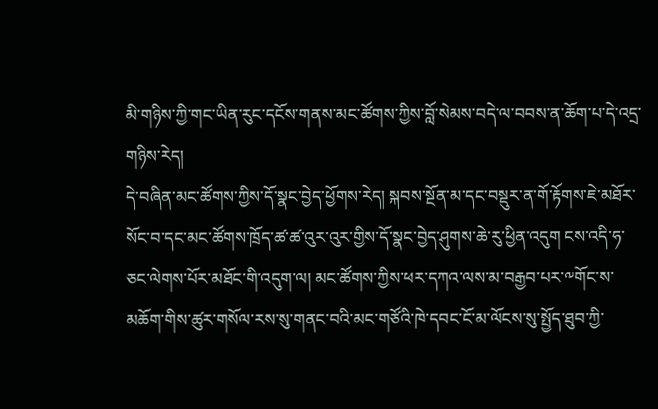མི་གཉིས་ཀྱི་གང་ཡིན་རུང་དངོས་གནས་མང་ཚོགས་ཀྱིས་བློ་སེམས་བདེ་ལ་བབས་ན་ཆོག་པ་དེ་འདྲ་གཉིས་རེད།
དེ་བཞིན་མང་ཚོགས་ཀྱིས་དོ་སྣང་བྱེད་ཕྱོགས་རེད། སྐབས་སྔོན་མ་དང་བསྡུར་ན་གོ་རྟོགས་ཇེ་མཐོར་སོང་བ་དང་མང་ཚོགས་ཁྲོད་ཚ་ཚ་འུར་འུར་གྱིས་དོ་སྣང་བྱེད་ཤུགས་ཆེ་རུ་ཕྱིན་འདུག ངས་འདི་ཧ་ཅང་ལེགས་པོར་མཐོང་གི་འདུག་ལ། མང་ཚོགས་ཀྱིས་ཕར་དཀའ་ལས་མ་བརྒྱབ་པར་༸གོང་ས་མཆོག་གིས་ཚུར་གསོལ་རས་སུ་གནང་བའི་མང་གཙོའི་ཁེ་དབང་ངོ་མ་ལོངས་སུ་སྤྱོད་ཐུབ་ཀྱི་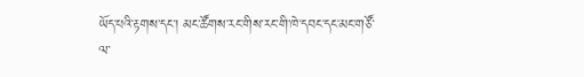ཡོད་པའི་རྟགས་དང་། མང་ཚོགས་རང་གིས་རང་གི་ཁེ་དབང་དང་མང་གཙོ་ལ་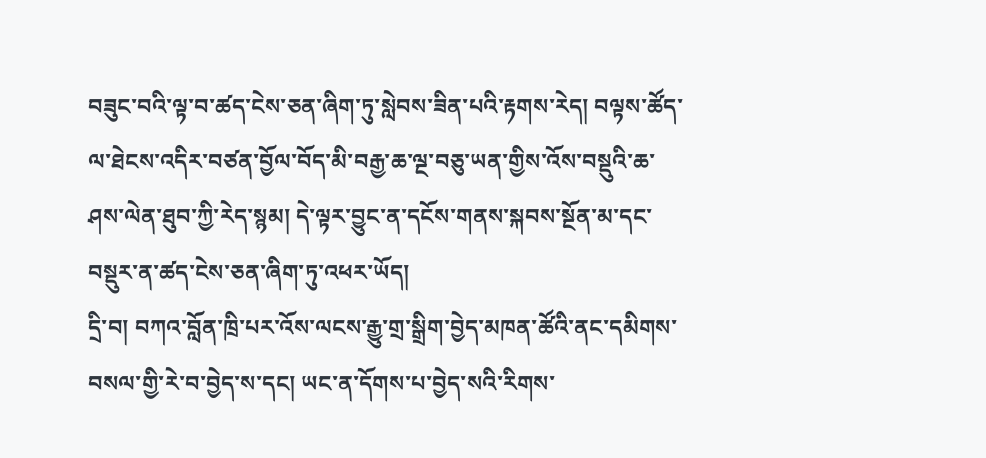བཟུང་བའི་ལྟ་བ་ཚད་ངེས་ཅན་ཞིག་ཏུ་སླེབས་ཟིན་པའི་རྟགས་རེད། བལྟས་ཚོད་ལ་ཐེངས་འདིར་བཙན་བྱོལ་བོད་མི་བརྒྱ་ཆ་ལྔ་བཅུ་ཡན་གྱིས་འོས་བསྡུའི་ཆ་ཤས་ལེན་ཐུབ་ཀྱི་རེད་སྙམ། དེ་ལྟར་བྱུང་ན་དངོས་གནས་སྐབས་སྔོན་མ་དང་བསྡུར་ན་ཚད་ངེས་ཅན་ཞིག་ཏུ་འཕར་ཡོད།
དྲི་བ། བཀའ་བློན་ཁྲི་པར་འོས་ལངས་རྒྱུ་གྲ་སྒྲིག་བྱེད་མཁན་ཚོའི་ནང་དམིགས་བསལ་གྱི་རེ་བ་བྱེད་ས་དང། ཡང་ན་དོགས་པ་བྱེད་སའི་རིགས་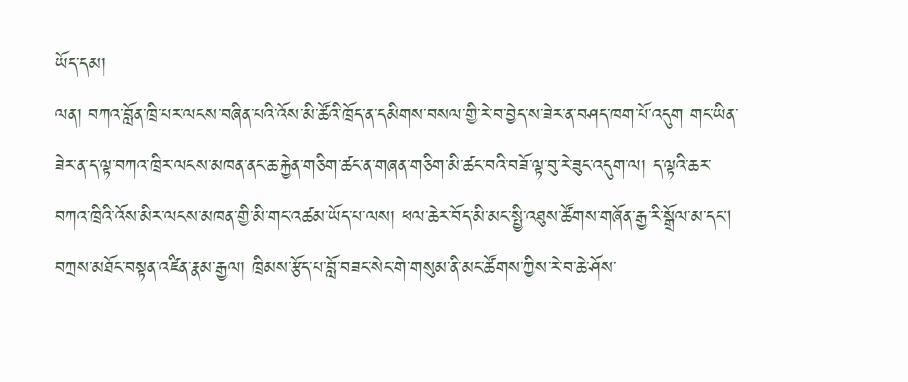ཡོད་དམ།
ལན། བཀའ་བློན་ཁྲི་པར་ལངས་བཞིན་པའི་འོས་མི་ཚོའི་ཁྲོད་ན་དམིགས་བསལ་གྱི་རེ་བ་བྱེད་ས་ཟེར་ན་བཤད་ཁག་པོ་འདུག གང་ཡིན་ཟེར་ན་ད་ལྟ་བཀའ་ཁྲིར་ལངས་མཁན་ནང་ཆ་རྐྱེན་གཅིག་ཚང་ན་གཞན་གཅིག་མི་ཚང་བའི་བཟོ་ལྟ་བུ་རེ་ཟུང་འདུག་ལ། ད་ལྟའི་ཆར་བཀའ་ཁྲིའི་འོས་མིར་ལངས་མཁན་གྱི་མི་གང་འཚམ་ཡོད་པ་ལས། ཕལ་ཆེར་བོད་མི་མང་སྤྱི་འཐུས་ཚོགས་གཞོན་རྒྱ་རི་སྒྲོལ་མ་དང། བཀྲས་མཐོང་བསྟན་འཛིན་རྣམ་རྒྱལ། ཁྲིམས་རྩོད་པ་བློ་བཟང་སེང་གེ་གསུམ་ནི་མང་ཚོགས་ཀྱིས་རེ་བ་ཆེ་ཤོས་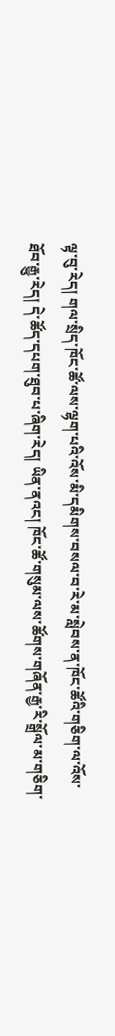ལྟ་བུ་རེད། གལ་སྲིད་ཁོང་ཚོ་ལས་ལྷག་པའི་འོས་མི་དམིགས་བསལ་བ་རེ་མ་སླེབས་ན་ཁོང་ཚོའི་གཅིག་ལ་འོས་ཐོབ་རྒྱུ་རེད། དེ་ཚོད་དཔག་ཐུབ་པ་ཞིག་རེད། ཡིན་ནའང། ཁོང་ཚོ་གསུམ་ལས་ཚོགས་གཞོན་རྒྱ་རི་སྒྲོལ་མ་གཅིག་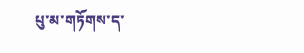པུ་མ་གཏོགས་ད་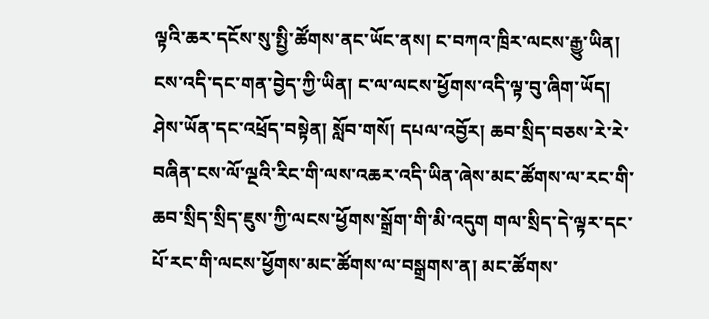ལྟའི་ཆར་དངོས་སུ་སྤྱི་ཚོགས་ནང་ཡོང་ནས། ང་བཀའ་ཁྲིར་ལངས་རྒྱུ་ཡིན། ངས་འདི་དང་གན་བྱེད་ཀྱི་ཡིན། ང་ལ་ལངས་ཕྱོགས་འདི་ལྟ་བུ་ཞིག་ཡོད། ཤེས་ཡོན་དང་འཕྲོད་བསྟེན། སློབ་གསོ། དཔལ་འབྱོར། ཆབ་སྲིད་བཅས་རེ་རེ་བཞིན་ངས་ལོ་ལྔའི་རིང་གི་ལས་འཆར་འདི་ཡིན་ཞེས་མང་ཚོགས་ལ་རང་གི་ཆབ་སྲིད་སྲིད་ཇུས་ཀྱི་ལངས་ཕྱོགས་སྒྲོག་གི་མི་འདུག གལ་སྲིད་དེ་ལྟར་དང་པོ་རང་གི་ལངས་ཕྱོགས་མང་ཚོགས་ལ་བསྒྲགས་ན། མང་ཚོགས་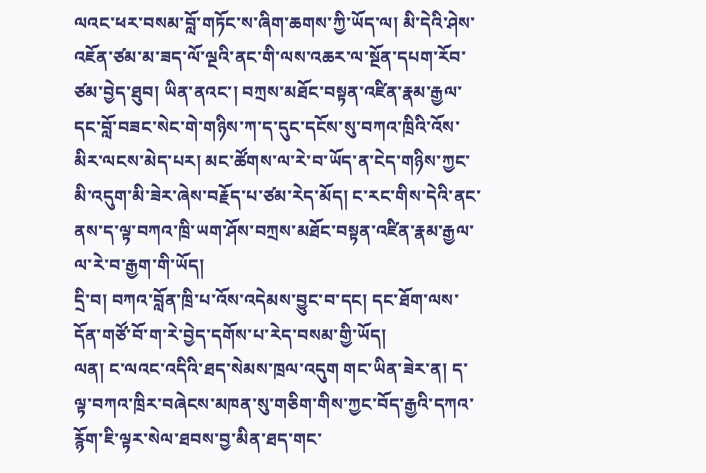ལའང་ཕར་བསམ་བློ་གཏོང་ས་ཞིག་ཆགས་ཀྱི་ཡོད་ལ། མི་དེའི་ཤེས་འཇོན་ཙམ་མ་ཟད་ལོ་ལྔའི་ནང་གི་ལས་འཆར་ལ་སྔོན་དཔག་རོབ་ཙམ་བྱེད་ཐུབ། ཡིན་ནའང་། བཀྲས་མཐོང་བསྟན་འཛིན་རྣམ་རྒྱལ་དང་བློ་བཟང་སེང་གེ་གཉིས་ཀ་ད་དུང་དངོས་སུ་བཀའ་ཁྲིའི་འོས་མིར་ལངས་མེད་པར། མང་ཚོགས་ལ་རེ་བ་ཡོད་ན་ངེད་གཉིས་ཀྱང་མི་འདུག་མི་ཟེར་ཞེས་བརྗོད་པ་ཙམ་རེད་མོད། ང་རང་གིས་དེའི་ནང་ནས་ད་ལྟ་བཀའ་ཁྲི་ཡག་ཤོས་བཀྲས་མཐོང་བསྟན་འཛིན་རྣམ་རྒྱལ་ལ་རེ་བ་རྒྱག་གི་ཡོད།
དྲི་བ། བཀའ་བློན་ཁྲི་པ་འོས་འདེམས་བྱུང་བ་དང། དང་ཐོག་ལས་དོན་གཙོ་བོ་ག་རེ་བྱེད་དགོས་པ་རེད་བསམ་གྱི་ཡོད།
ལན། ང་ལའང་འདིའི་ཐད་སེམས་ཁྲལ་འདུག གང་ཡིན་ཟེར་ན། ད་ལྟ་བཀའ་ཁྲིར་བཞེངས་མཁན་སུ་གཅིག་གིས་ཀྱང་བོད་རྒྱའི་དཀའ་རྙོག་ཇི་ལྟར་སེལ་ཐབས་བྱ་མིན་ཐད་གང་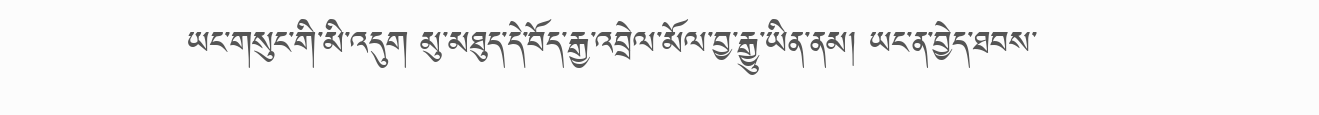ཡང་གསུང་གི་མི་འདུག མུ་མཐུད་དེ་བོད་རྒྱ་འབྲེལ་མོལ་བྱ་རྒྱུ་ཡིན་ནམ། ཡང་ན་བྱེད་ཐབས་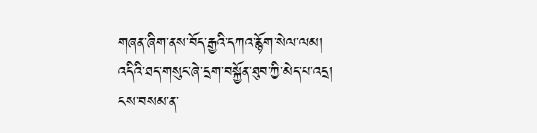གཞན་ཞིག་ནས་བོད་རྒྱའི་དཀའ་རྙོག་སེལ་ལམ། འདིའི་ཐད་གསུང་ཞེ་དྲག་བསྐྱོན་ཐུབ་ཀྱི་མེད་པ་འདྲ། ངས་བསམ་ན་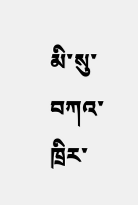མི་སུ་བཀའ་ཁྲིར་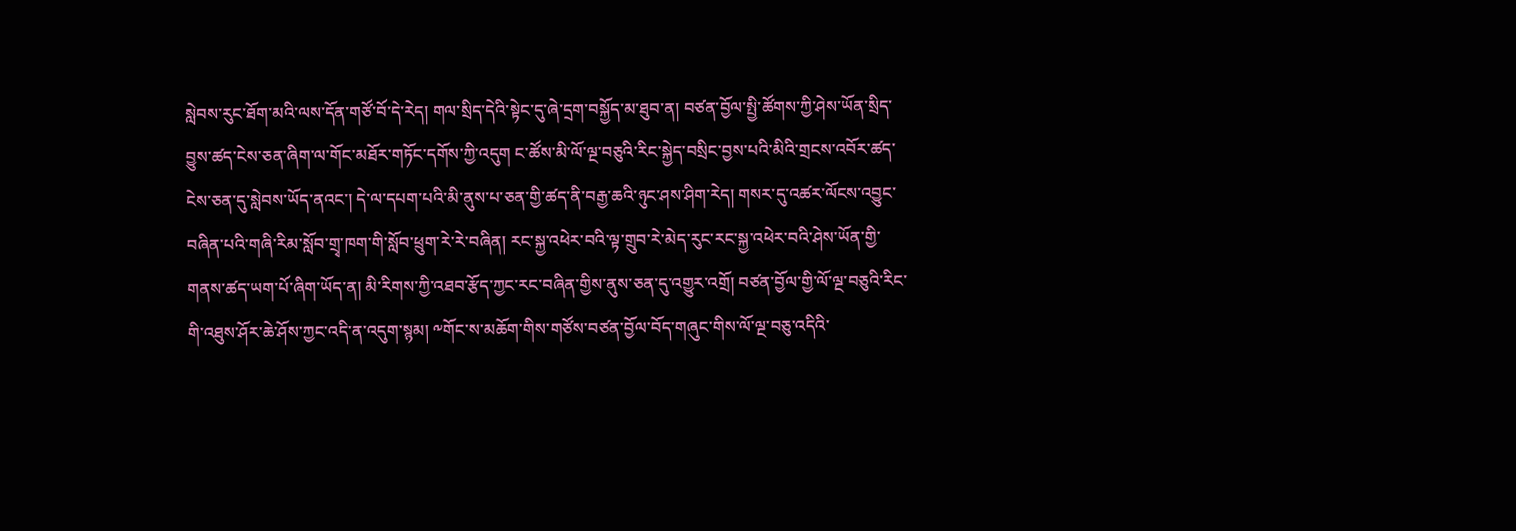སླེབས་རུང་ཐོག་མའི་ལས་དོན་གཙོ་བོ་དེ་རེད། གལ་སྲིད་དེའི་སྟེང་དུ་ཞེ་དྲག་བསྐྱོད་མ་ཐུབ་ན། བཙན་བྱོལ་སྤྱི་ཚོགས་ཀྱི་ཤེས་ཡོན་སྲིད་བྱུས་ཚད་ངེས་ཅན་ཞིག་ལ་གོང་མཐོར་གཏོང་དགོས་ཀྱི་འདུག ང་ཚོས་མི་ལོ་ལྔ་བཅུའི་རིང་སྐྱེད་བསྲིང་བྱས་པའི་མིའི་གྲངས་འབོར་ཚད་ངེས་ཅན་དུ་སླེབས་ཡོད་ནའང་། དེ་ལ་དཔག་པའི་མི་ནུས་པ་ཅན་གྱི་ཚད་ནི་བརྒྱ་ཆའི་ཉུང་ཤས་ཤིག་རེད། གསར་དུ་འཚར་ལོངས་འབྱུང་བཞིན་པའི་གཞི་རིམ་སློབ་གྲྭ་ཁག་གི་སློབ་ཕྲུག་རེ་རེ་བཞིན། རང་སྐྱ་འཕེར་བའི་ལྟ་གྲུབ་རེ་མེད་རུང་རང་སྐྱ་འཕེར་བའི་ཤེས་ཡོན་གྱི་གནས་ཚད་ཡག་པོ་ཞིག་ཡོད་ན། མི་རིགས་ཀྱི་འཐབ་རྩོད་ཀྱང་རང་བཞིན་གྱིས་ནུས་ཅན་དུ་འགྱུར་འགྲོ། བཙན་བྱོལ་གྱི་ལོ་ལྔ་བཅུའི་རིང་གི་འཐུས་ཤོར་ཆེ་ཤོས་ཀྱང་འདི་ན་འདུག་སྙམ། ༸གོང་ས་མཆོག་གིས་གཙོས་བཙན་བྱོལ་བོད་གཞུང་གིས་ལོ་ལྔ་བཅུ་འདིའི་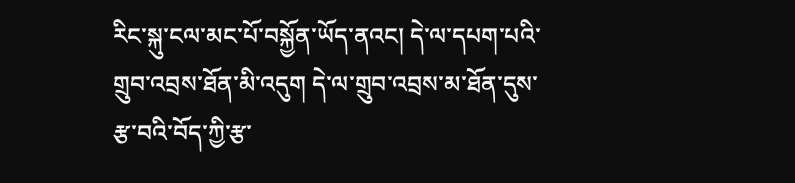རིང་སྐུ་ངལ་མང་པོ་བསྐྱོན་ཡོད་ནའང། དེ་ལ་དཔག་པའི་གྲུབ་འབྲས་ཐོན་མི་འདུག དེ་ལ་གྲུབ་འབྲས་མ་ཐོན་དུས་རྩ་བའི་བོད་ཀྱི་རྩ་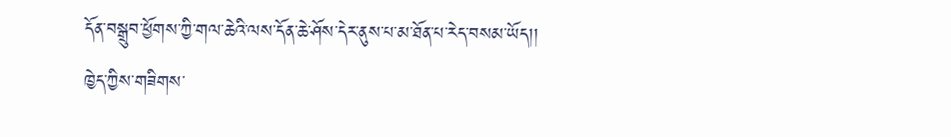དོན་བསྒྲུབ་ཕྱོགས་ཀྱི་གལ་ཆེའི་ལས་དོན་ཆེ་ཤོས་དེར་ནུས་པ་མ་ཐོན་པ་རེད་བསམ་ཡོད།།
ཁྱེད་ཀྱིས་གཟིགས་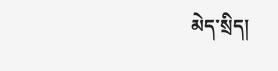མེད་སྲིད།